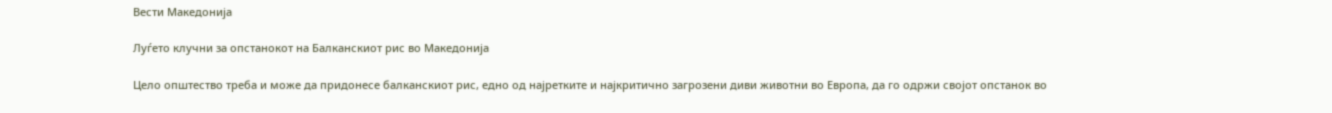Вести Македонија

Луѓето клучни за опстанокот на Балканскиот рис во Македонија

Цело општество треба и може да придонесе балканскиот рис, едно од најретките и најкритично загрозени диви животни во Европа, да го одржи својот опстанок во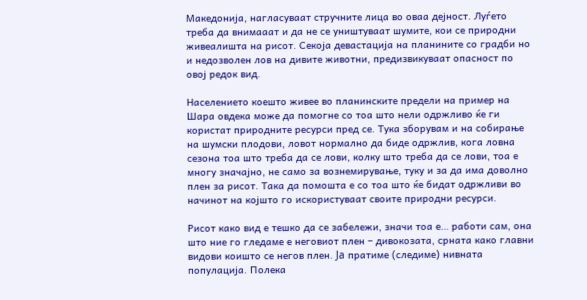Македонија, нагласуваат стручните лица во оваа дејност. Луѓето треба да внимааат и да не се уништуваат шумите, кои се природни живеалишта на рисот. Секоја девастација на планините со градби но и недозволен лов на дивите животни, предизвикуваат опасност по овој редок вид.

Населението коешто живее во планинските предели на пример на Шара овдека може да помогне со тоа што нели одржливо ќе ги користат природните ресурси пред се. Тука зборувам и на собирање на шумски плодови, ловот нормално да биде одржлив, кога ловна сезона тоа што треба да се лови, колку што треба да се лови, тоа е многу значајно, не само за вознемирување, туку и за да има доволно плен за рисот. Така да помошта е со тоа што ќе бидат одржливи во начинот на којшто го искористуваат своите природни ресурси.

Рисот како вид е тешко да се забележи, значи тоа е… работи сам, она што ние го гледаме е неговиот плен – дивокозата, срната како главни видови коишто се негов плен. Ja пратиме (следиме) нивната популација. Полека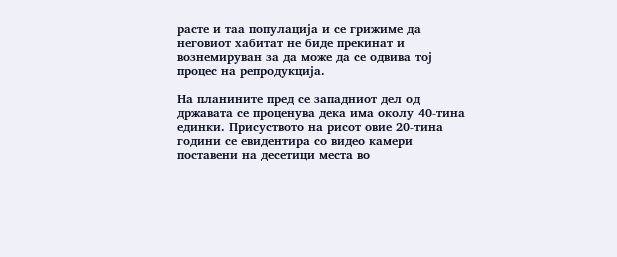расте и таа популација и се грижиме да неговиот хабитат не биде прекинат и вознемируван за да може да се одвива тој процес на репродукција.

На планините пред се западниот дел од државата се проценува дека има околу 40-тина единки. Присуството на рисот овие 20-тина години се евидентира со видео камери поставени на десетици места во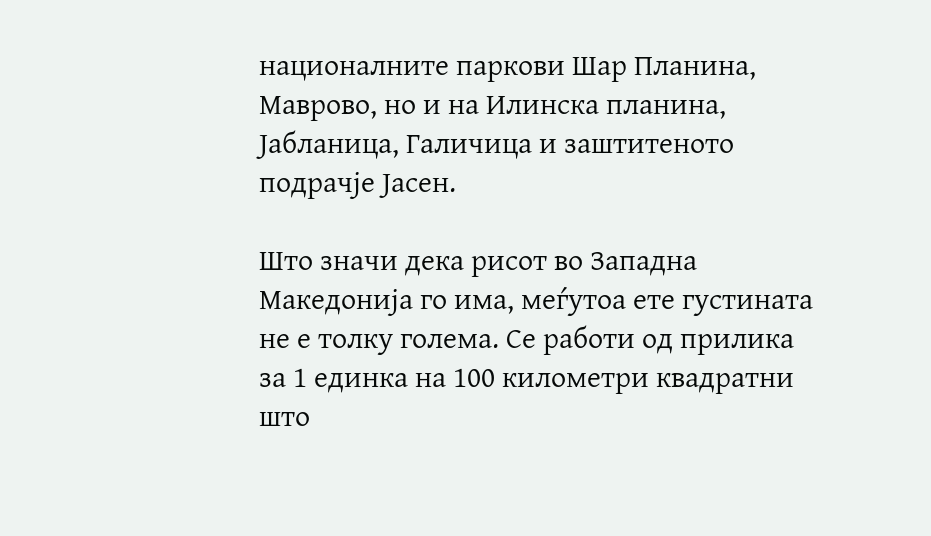националните паркови Шар Планина, Маврово, но и на Илинска планина, Јабланица, Галичица и заштитеното подрачје Јасен.

Што значи дека рисот во Западна Македонија го има, меѓутоа ете густината не е толку голема. Се работи од прилика за 1 единка на 100 километри квадратни што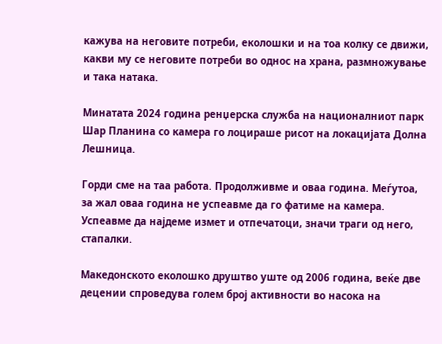кажува на неговите потреби, еколошки и на тоа колку се движи, какви му се неговите потреби во однос на храна, размножување и така натака.

Минатата 2024 година ренџерска служба на националниот парк Шар Планина со камера го лоцираше рисот на локацијата Долна Лешница.

Горди сме на таа работа. Продолживме и оваа година. Меѓутоа, за жал оваа година не успеавме да го фатиме на камера. Успеавме да најдеме измет и отпечатоци, значи траги од него, стапалки.

Македонското еколошко друштво уште од 2006 година, веќе две децении спроведува голем број активности во насока на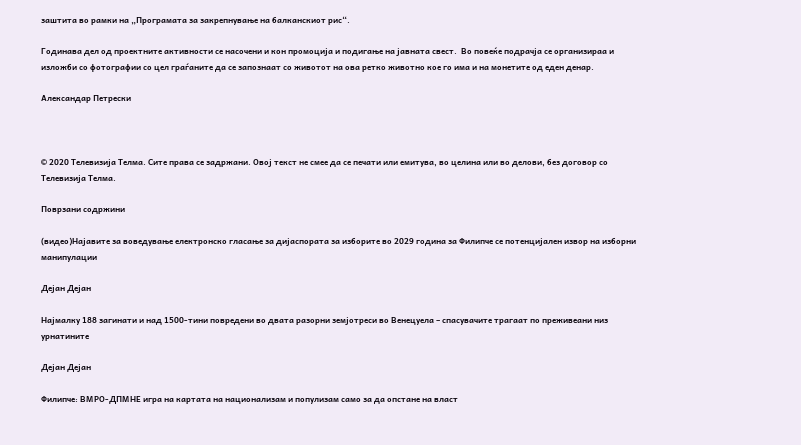заштита во рамки на „Програмата за закрепнување на балканскиот рис“.

Годинава дел од проектните активности се насочени и кон промоција и подигање на јавната свест.  Во повеќе подрачја се организираа и изложби со фотографии со цел граѓаните да се запознаат со животот на ова ретко животно кое го има и на монетите од еден денар.

Александар Петрески



© 2020 Телевизија Телма. Сите права се задржани. Овој текст не смее да се печати или емитува, во целина или во делови, без договор со Телевизија Телма.

Поврзани содржини

(видео)Најавите за воведување електронско гласање за дијаспората за изборите во 2029 година за Филипче се потенцијален извор на изборни манипулации

Дејан Дејан

Најмалку 188 загинати и над 1500-тини повредени во двата разорни земјотреси во Венецуела – спасувачите трагаат по преживеани низ урнатините

Дејан Дејан

Филипче: ВМРО-ДПМНЕ игра на картата на национализам и популизам само за да опстане на власт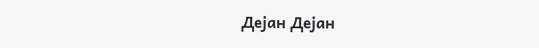Дејан Дејан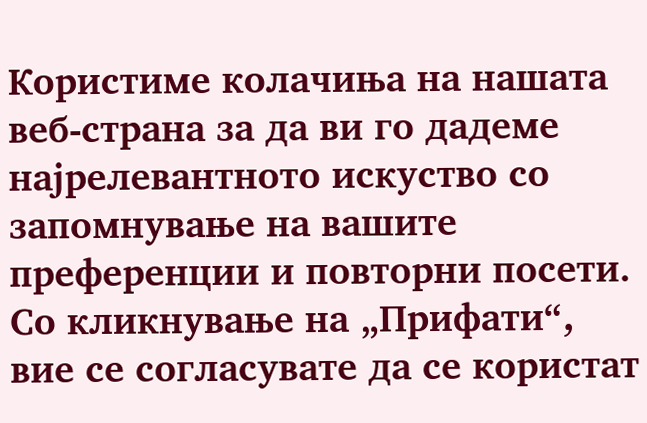Користиме колачиња на нашата веб-страна за да ви го дадеме најрелевантното искуство со запомнување на вашите преференции и повторни посети. Со кликнување на „Прифати“, вие се согласувате да се користат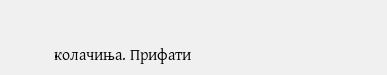колачиња. Прифати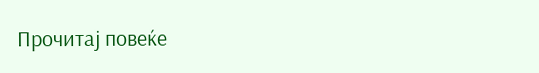Прочитај повеќе